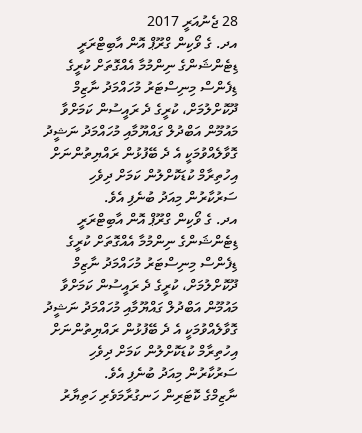28 ޖެނުއަރީ 2017
އދ. ގެ ވޯކިން ގްރޫޕް އޮން އާބިޓްރަރީ ޑިޓެންޝަންގެ ނިންމުމާ އެއްގޮތަށް ކުރީގެ ޑިފެންސް މިނިސްޓަރު މުހައްމަދު ނާޒިމް ދޫކޮށްލުމަށް، ކުރީގެ ދެ ރައީސުން ކަމަށްވާ މައުމޫން އަބްދުލް ގައްޔޫމާއި މުހައްމަދު ނަޝީދު ގޮވާލެއްވުމަކީ އެ ދެ ބޭފުޅުން ރައްޔިތުންނަށް އިހުތިރާމް ކުޑަކޮށްލުން ކަމަށް ދިވެހި ސަރުކާރުން މިއަދު ބުނެފި އެވެ.
އދ. ގެ ވޯކިން ގްރޫޕް އޮން އާބިޓްރަރީ ޑިޓެންޝަންގެ ނިންމުމާ އެއްގޮތަށް ކުރީގެ ޑިފެންސް މިނިސްޓަރު މުހައްމަދު ނާޒިމް ދޫކޮށްލުމަށް، ކުރީގެ ދެ ރައީސުން ކަމަށްވާ މައުމޫން އަބްދުލް ގައްޔޫމާއި މުހައްމަދު ނަޝީދު ގޮވާލެއްވުމަކީ އެ ދެ ބޭފުޅުން ރައްޔިތުންނަށް އިހުތިރާމް ކުޑަކޮށްލުން ކަމަށް ދިވެހި ސަރުކާރުން މިއަދު ބުނެފި އެވެ.
ނާޒިމްގެ ކޮޓަރިން ހަނގުރާމަވެރި ހަތިޔާރު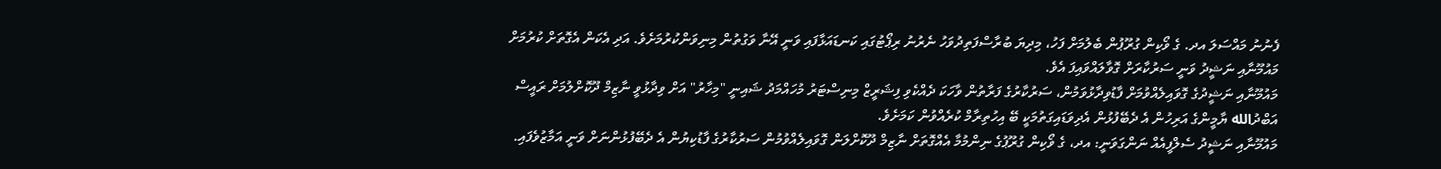ފެނުނު މައްސަލަ އދ. ގެ ވޯކިން ގުރޫޕުން ބެލުމަށް ފަހު، މިދިޔަ ބުރާސްފަތިދުވަހު ނެރުނު ރިޕޯޓުގައި ކަނޑައަޅާފައި ވަނީ އޭނާ ވަގުތުން މިނިވަންކުރުމަށެވެ. އަދި އެކަން އެގޮތަށް ކުރުމަށް މައުމޫނާއި ނަޝީދު ވަނީ ސަރުކާރަށް ގޮވާލައްވައިފަ އެވެ.
މައުމޫނާއި ނަޝީދުގެ ގޮވައިލެއްވުމަށް ފާޑުވިދާޅުވަމުން، ސަރުކާރުގެ ފަރާތުން ވާހަކަ ދެއްކެވި ފިޝަރީޒް މިނިސްޓަރު މުހައްމަދު ޝައިނީ "މިހާރު" އަށް ވިދާޅުވީ ނާޒިމް ދޫކޮށްލުމަށް ރައީސް އަބްދުالله ޔާމީންގެ އަރިހުން އެ ދެބޭފުޅުން އެދިވަޑައިގަތުމަކީ ބޭ އިހުތިރާމް ކުރެއްވުން ކަމަށެވެ.
މައުމޫނާއި ނަޝީދު ސެލްފީއެއް ނަންގަވަނީ: އދ، ގެ ވޯކިން ގުރޫޕުގެ ނިންމުމާ އެއްގޮތަށް ނާޒިމް ދޫކޮށްލަން ގޮވައިލެއްވުމުން ސަރުކާރުގެ ފާޑުކިޔުން އެ ދެބޭފުޅުންނަށް ވަނީ އަމާޒުވެފައި.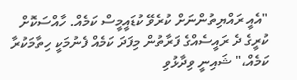"އެއީ ރައްޔިތުންނަށް ކުރެވޭ ކުޑައީމީސް ކަމެއް. ހާއްސަކޮށް ކުރީގެ ދެ ރައީސެއްގެ ފަރާތުން މިފަދަ ކަމެއް ފެނުމަކީ ހިތާމަކުރާ ކަމެއް،" ޝައިނީ ވިދާޅުވި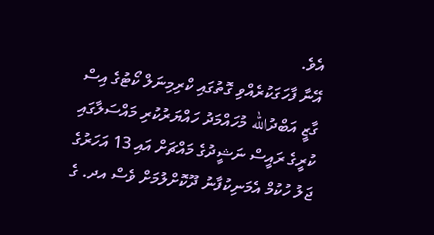އެވެ.
އޭނާ ފާހަގަކުރެއްވި ގޮތުގައި ކްރިމިނަލް ކޯޓުގެ އިސް ގާޒީ އަބްދުالله މުހައްމަދު ހައްޔަރުކުރި މައްސަލާގައި ކުރީގެ ރައީސް ނަޝީދުގެ މައްޗަށް އައި 13 އަހަރުގެ ޖަލު ހުކުމް އެމަނިކުފާނު ދޫކޮށްލުމަށް ވެސް އދ. ގެ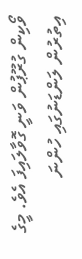ވޯކިން ގުރޫޕުން ވަނީ ގޮވާލައިފަ އެވެ. މީގެ އިތުރުން ލަންޑަނުގައި ހުންނަ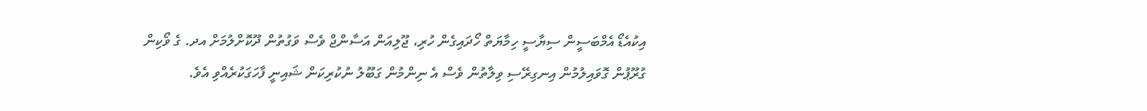އިކުއެޑޯ އެމްބަސީން ސިޔާސީ ހިމާޔަތް ހޯދައިގެން ހުރި، ޖޫލިއަން އަސާންޖް ވެސް ވަގުތުން ދޫކޮށްލުމަށް އދ. ގެ ވޯކިން ގުރޫޕުން ގޮވައިލުމުން އިނގިރޭސި ވިލާތުން ވެސް އެ ނިންމުން ގަބޫލު ނުކުރިކަން ޝައިނީ ފާހަގަކުރެއްވި އެވެ.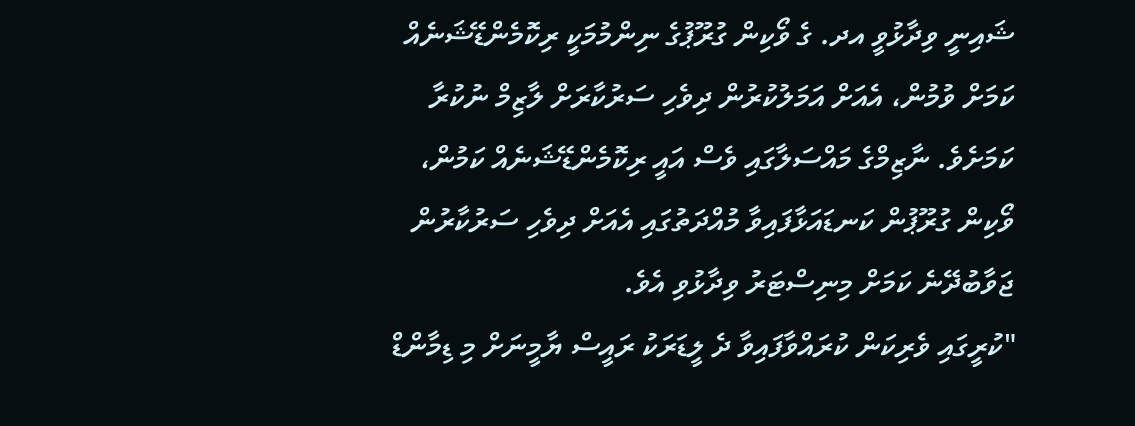ޝައިނީ ވިދާޅުވީ އދ. ގެ ވޯކިން ގުރޫޕުގެ ނިންމުމަކީ ރިކޮމެންޑޭޝަނެއް ކަމަށް ވުމުން، އެއަށް އަމަލުކުރުން ދިވެހި ސަރުކާރަށް ލާޒިމް ނުކުރާ ކަމަށެވެ. ނާޒިމްގެ މައްސަލާގައި ވެސް އައީ ރިކޮމެންޑޭޝަނެއް ކަމުން، ވޯކިން ގުރޫޕުން ކަނޑައަޅާފައިވާ މުއްދަތުގައި އެއަށް ދިވެހި ސަރުކާރުން ޖަވާބުދޭނެ ކަމަށް މިނިސްޓަރު ވިދާޅުވި އެވެ.
"ކުރީގައި ވެރިކަން ކުރައްވާފައިވާ ދެ ލީޑަރަކު ރައީސް ޔާމީނަށް މި ޑިމާންޑް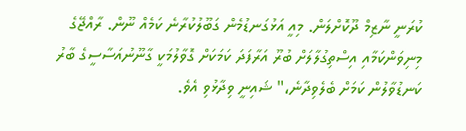ކުރަނީ ނާޒިމް ދޫކޮށްލަން. މިއީ އަޅުގަނޑުމެން ގަބޫލުކުރާނެ ކަމެއް ނޫން. ރާއްޖޭގެ މިނިވަންކަމާއި އިސްތިގުލާލަށް ބުރޫ އަރާފަދަ ކަމަކަށް ގޮވާލުމަކީ ގާނޫނުއަސާސީގެ ބާރު ކަނޑުވާލުން ކަމަށް ބެލެވިދާނެ،" ޝައިނީ ވިދާޅުވި އެވެ.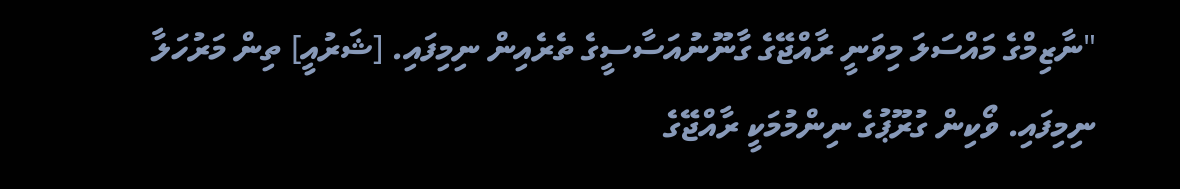"ނާޒިމްގެ މައްސަލަ މިވަނީ ރާއްޖޭގެ ގާނޫނުއަސާސީގެ ތެރެއިން ނިމިފައި. [ޝަރުއީ] ތިން މަރުހަލާ ނިމިފައި. ވޯކިން ގުރޫޕުގެ ނިންމުމަކީ ރާއްޖޭގެ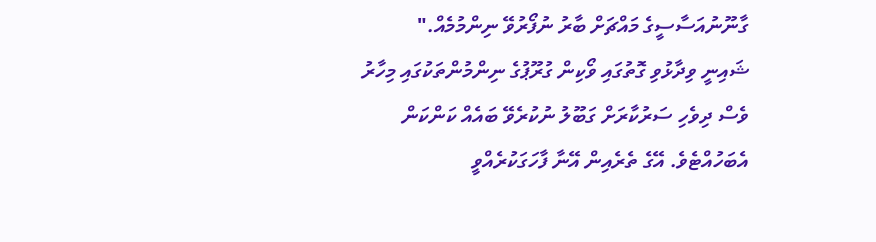ގާނޫނުއަސާސީގެ މައްޗަށް ބާރު ނުފޯރުވޭ ނިންމުމެއް."
ޝައިނީ ވިދާޅުވި ގޮތުގައި ވޯކިން ގުރޫޕުގެ ނިންމުންތަކުގައި މިހާރު ވެސް ދިވެހި ސަރުކާރަށް ގަބޫލު ނުކުރެވޭ ބައެއް ކަންކަން އެބަހުއްޓެވެ. އޭގެ ތެރެއިން އޭނާ ފާހަގަކުރެއްވީ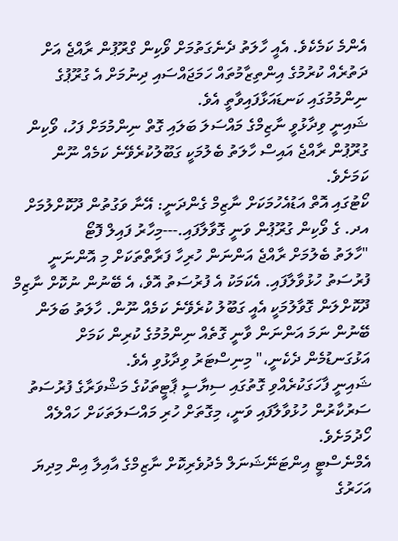އެންމެ ކަމެކެވެ. އެއީ ހާލަތު ދެނެގަތުމަށް ވޯކިން ގްރޫޕުން ރާއްޖެ އަށް ދަތުރެއް ކުރުމުގެ އިންތިޒާމުތައް ހަމަޖައްސައި ދިނުމަށް އެ ގުރޫޕުގެ ނިންމުމުގައި ކަނޑައަޅާފައިވާތީ އެވެ.
ޝައިނީ ވިދާޅުވީ ނާޒިމްގެ މައްސަލަ ބަލައި ގޮތް ނިންމުމަށް ފަހު، ވޯކިން ގުރޫޕުން ރާއްޖެ އައިސް ހާލަތު ބެލުމަކީ ގަބޫލުކުރެވޭނެ ކަމެއް ނޫން ކަމަށެވެ.
ކޯޓުގައި އޮތް އަޑުއެހުމަކަށް ނާޒިމް ގެންދަނީ: އޭނާ ވަގުތުން ދޫކޮށްލުމަށް އދ. ގެ ވޯކިން ގުރޫޕުން ވަނީ ގޮވާލާފައި.---މިހާރު ފައިލް ފޮޓޯ
"ހާލަތު ބެލުމަށް ރާއްޖެ އަންނަން ހުރިހާ ފަރާތްތަކަށް މި އޮންނަނީ ފުރުސަތު ހުޅުވާލާފައި. އެކަމަކު އެ ފުރުސަތު އޮވެ، އެ ބޭނުން ނުކޮށް ނާޒިމް ދޫކޮށްލަން ގޮވާލުމަކީ އެއީ ގަބޫލު ކުރެވޭނެ ކަމެއް ނޫން. ހާލަތު ބަލަން ބޭނުން ނަމަ އަންނަން ވާނީ ގޮތެއް ނިންމުމުގެ ކުރިން ކަމަށް އަޅުގަނޑުމެން ދެކެނީ،" މިނިސްޓަރު ވިދާޅުވި އެވެ.
ޝައިނީ ފާހަގަކުރެއްވި ގޮތުގައި ސިޔާސީ ޕާޓީތަކުގެ މަޝްވަރާގެ ފުރުސަތު ސަރުކާރުން ހުޅުވާލާފައި ވަނީ، މިގޮތަށް ހުރި މައްސަލަތަކަށް ހައްލެއް ހޯދުމަށެވެ.
އެމްނެސްޓީ އިންޓަނޭޝަނަލް މެދުވެރިކޮށް ނާޒިމްގެ އާއިލާ އިން މިދިޔަ އަހަރުގެ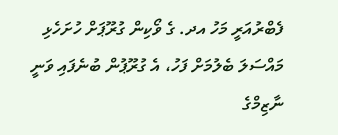ފެބްރުއަރީ މަހު އދ. ގެ ވޯކިން ގުރޫޕަށް ހުށަހެޅި މައްސަލަ ބެލުމަށް ފަހު، އެ ގުރޫޕުން ބުނެފައި ވަނީ ނާޒިމްގެ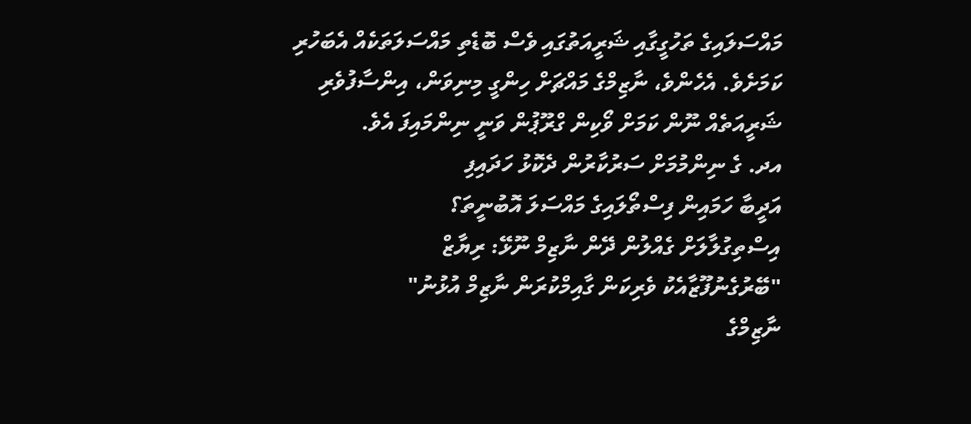މައްސަލައިގެ ތަހުގީގާއި ޝަރީއަތުގައި ވެސް ބޮޑެތި މައްސަލަތަކެއް އެބަހުރި ކަމަށެވެ. އެހެންވެ، ނާޒިމްގެ މައްޗަށް ހިންގީ މިނިވަން، އިންސާފުވެރި ޝަރީއަތެއް ނޫން ކަމަށް ވޯކިން ގްރޫޕުން ވަނީ ނިންމައިފަ އެވެ.
އދ. ގެ ނިންމުމަށް ސަރުކާރުން ދެކޮޅު ހަދައިފި
އަދީބާ ހަމައިން ފިސްތޯލައިގެ މައްސަލަ އޮބުނީތަ؟
އިސްތިގުލާލަށް ގެއްލުން ދޭން ނާޒިމް ނޫޅޭ: ރިޔާޒް
"ބޭރުގެނުފޫޒާއެކު ވެރިކަން ގާއިމްކުރަން ނާޒިމް އުޅުނު"
ނާޒިމްގެ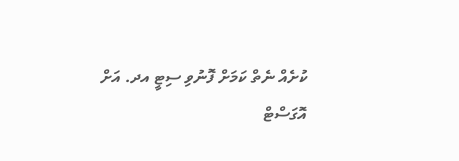ކުށެއް ނެތް ކަމަށް ފޮނުވި ސިޓީ އދ. އަށް
އޮގަސްޓް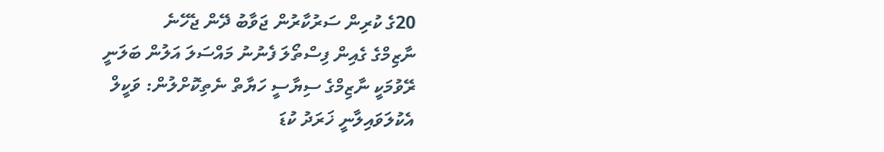20ގެ ކުރިން ސަރުކާރުން ޖަވާބު ދޭން ޖެހޭނެ
ނާޒިމްގެ ގެއިން ފިސްތޯލަ ފެނުނު މައްސަލަ އަލުން ބަލަނީ
ރޭވުމަކީ ނާޒިމްގެ ސިޔާސީ ހަޔާތް ނެތިކޮށްލުން: ވަކީލް
އެކުލަވައިލާނީ ޚަރަދު ކުޑަ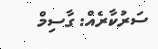ސަރުކާރެއް: ގާސިމް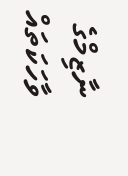ނާޒިމްގެ ވާހަކަތައް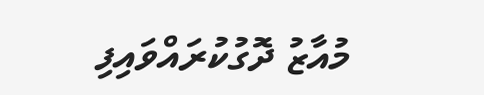މުއާޒު ދޮގުކުރައްވައިފި